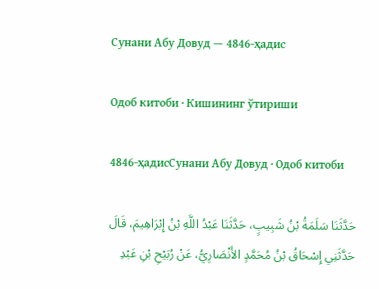Сунани Абу Довуд — 4846-ҳадис

Одоб китоби · Кишининг ўтириши

4846-ҳадисСунани Абу Довуд · Одоб китоби

حَدَّثَنَا سَلَمَةُ بْنُ شَبِيبٍ، حَدَّثَنَا عَبْدُ اللَّهِ بْنُ إِبْرَاهِيمَ، قَالَ حَدَّثَنِي إِسْحَاقُ بْنُ مُحَمَّدٍ الأَنْصَارِيُّ، عَنْ رُبَيْحِ بْنِ عَبْدِ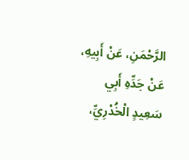الرَّحْمَنِ، عَنْ أَبِيهِ، عَنْ جَدِّهِ أَبِي سَعِيدٍ الْخُدْرِيِّ،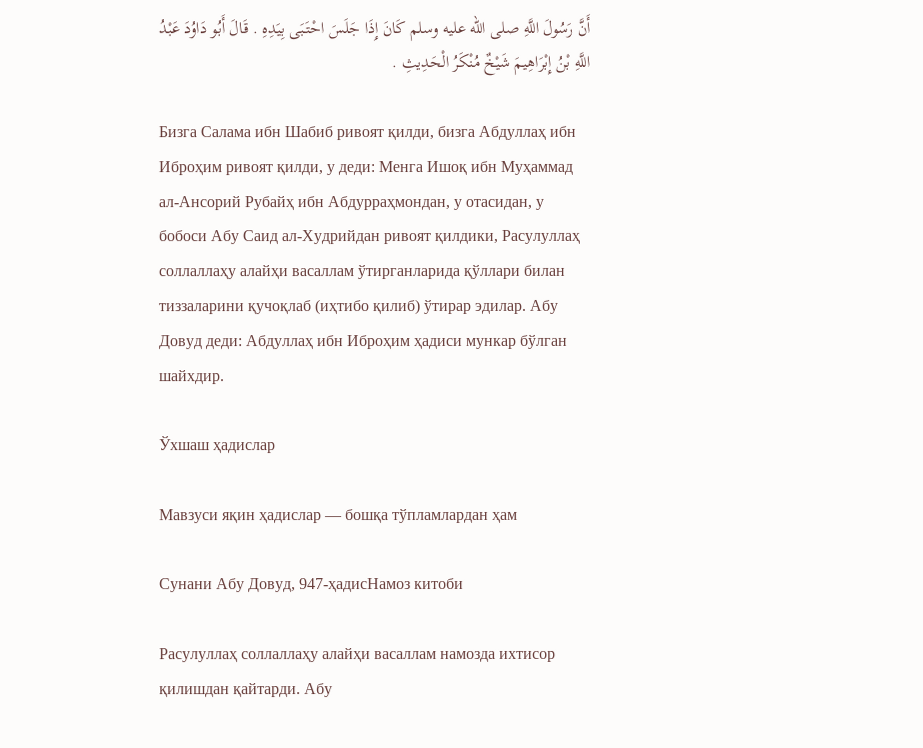أَنَّ رَسُولَ اللَّهِ صلى الله عليه وسلم كَانَ إِذَا جَلَسَ احْتَبَى بِيَدِهِ . قَالَ أَبُو دَاوُدَ عَبْدُ اللَّهِ بْنُ إِبْرَاهِيمَ شَيْخٌ مُنْكَرُ الْحَدِيثِ .

Бизга Салама ибн Шабиб ривоят қилди, бизга Абдуллаҳ ибн Иброҳим ривоят қилди, у деди: Менга Ишоқ ибн Муҳаммад ал-Ансорий Рубайҳ ибн Абдурраҳмондан, у отасидан, у бобоси Абу Саид ал-Худрийдан ривоят қилдики, Расулуллаҳ соллаллаҳу алайҳи васаллам ўтирганларида қўллари билан тиззаларини қучоқлаб (иҳтибо қилиб) ўтирар эдилар. Абу Довуд деди: Абдуллаҳ ибн Иброҳим ҳадиси мункар бўлган шайхдир.

Ўхшаш ҳадислар

Мавзуси яқин ҳадислар — бошқа тўпламлардан ҳам

Сунани Абу Довуд, 947-ҳадисНамоз китоби

Расулуллаҳ соллаллаҳу алайҳи васаллам намозда ихтисор қилишдан қайтарди. Абу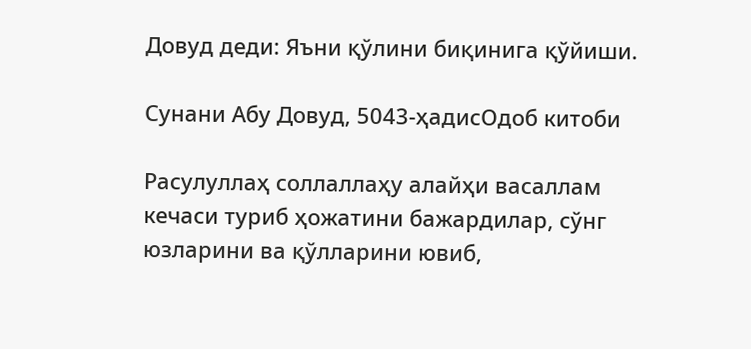Довуд деди: Яъни қўлини биқинига қўйиши.

Сунани Абу Довуд, 5043-ҳадисОдоб китоби

Расулуллаҳ соллаллаҳу алайҳи васаллам кечаси туриб ҳожатини бажардилар, сўнг юзларини ва қўлларини ювиб,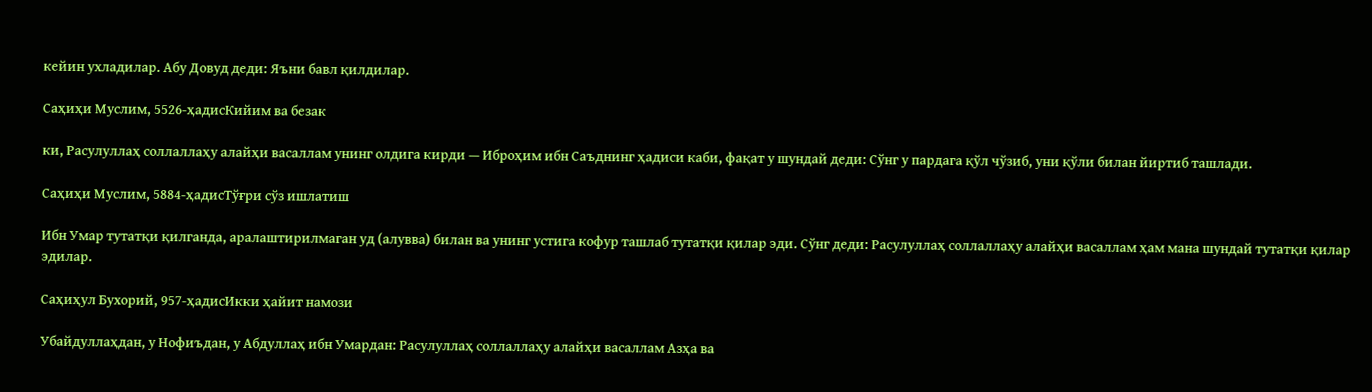кейин ухладилар. Абу Довуд деди: Яъни бавл қилдилар.

Саҳиҳи Муслим, 5526-ҳадисКийим ва безак

ки, Расулуллаҳ соллаллаҳу алайҳи васаллам унинг олдига кирди — Иброҳим ибн Саъднинг ҳадиси каби, фақат у шундай деди: Сўнг у пардага қўл чўзиб, уни қўли билан йиртиб ташлади.

Саҳиҳи Муслим, 5884-ҳадисТўғри сўз ишлатиш

Ибн Умар тутатқи қилганда, аралаштирилмаган уд (алувва) билан ва унинг устига кофур ташлаб тутатқи қилар эди. Сўнг деди: Расулуллаҳ соллаллаҳу алайҳи васаллам ҳам мана шундай тутатқи қилар эдилар.

Саҳиҳул Бухорий, 957-ҳадисИкки ҳайит намози

Убайдуллаҳдан, у Нофиъдан, у Абдуллаҳ ибн Умардан: Расулуллаҳ соллаллаҳу алайҳи васаллам Азҳа ва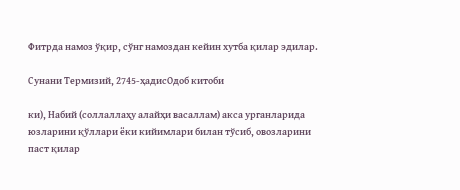Фитрда намоз ўқир, сўнг намоздан кейин хутба қилар эдилар.

Сунани Термизий, 2745-ҳадисОдоб китоби

ки), Набий (соллаллаҳу алайҳи васаллам) акса урганларида юзларини қўллари ёки кийимлари билан тўсиб, овозларини паст қилар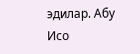эдилар. Абу Исо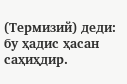(Термизий) деди: бу ҳадис ҳасан саҳиҳдир.